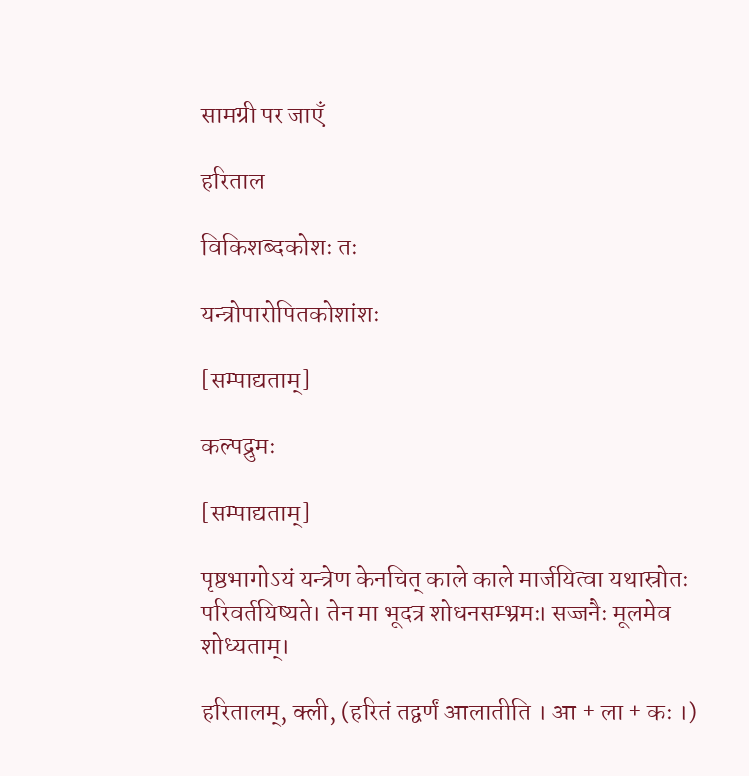सामग्री पर जाएँ

हरिताल

विकिशब्दकोशः तः

यन्त्रोपारोपितकोशांशः

[सम्पाद्यताम्]

कल्पद्रुमः

[सम्पाद्यताम्]

पृष्ठभागोऽयं यन्त्रेण केनचित् काले काले मार्जयित्वा यथास्रोतः परिवर्तयिष्यते। तेन मा भूदत्र शोधनसम्भ्रमः। सज्जनैः मूलमेव शोध्यताम्।

हरितालम्, क्ली, (हरितं तद्वर्णं आलातीति । आ + ला + कः ।)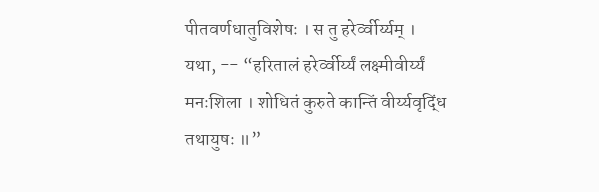पीतवर्णधातुविशेषः । स तु हरेर्व्वीर्य्यम् । यथा, -- “हरितालं हरेर्व्वीर्य्यं लक्ष्मीवीर्य्यं मनःशिला । शोधितं कुरुते कान्तिं वीर्य्यवृद्धिं तथायुषः ॥”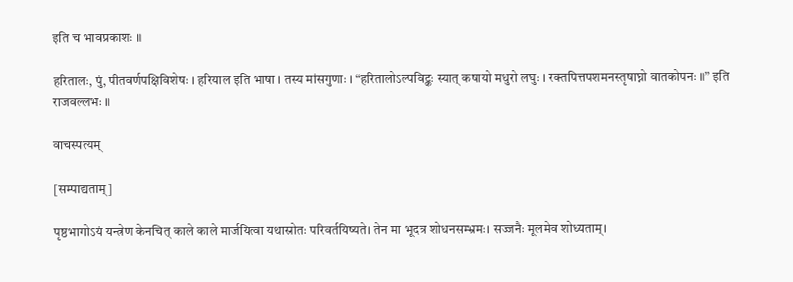इति च भावप्रकाशः ॥

हरितालः, पुं, पीतवर्णपक्षिविशेषः । हरियाल इति भाषा । तस्य मांसगुणाः । “हरितालोऽल्पविट्कः स्यात् कषायो मधुरो लघुः । रक्तपित्तपशमनस्तृषाघ्नो वातकोपनः ॥” इति राजवल्लभः ॥

वाचस्पत्यम्

[सम्पाद्यताम्]

पृष्ठभागोऽयं यन्त्रेण केनचित् काले काले मार्जयित्वा यथास्रोतः परिवर्तयिष्यते। तेन मा भूदत्र शोधनसम्भ्रमः। सज्जनैः मूलमेव शोध्यताम्।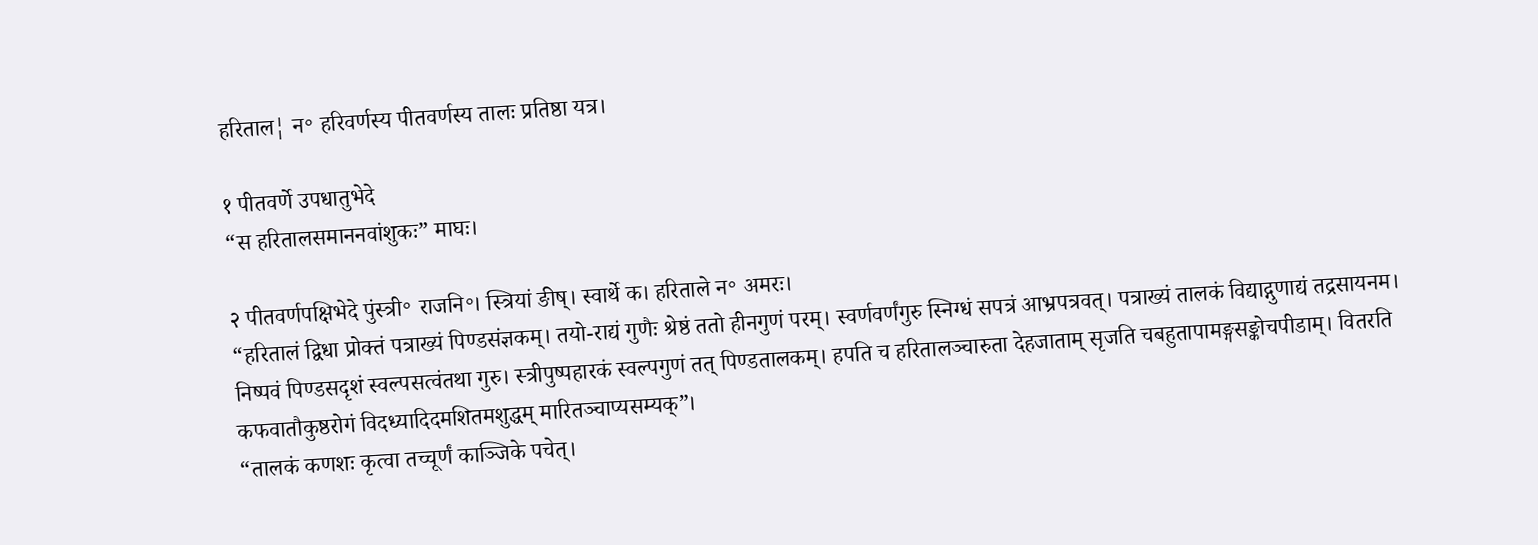हरिताल¦ न॰ हरिवर्णस्य पीतवर्णस्य तालः प्रतिष्ठा यत्र।

१ पीतवर्णे उपधातुभेदे
“स हरितालसमाननवांशुकः” माघः।

२ पीतवर्णपक्षिभेदे पुंस्त्री॰ राजनि॰। स्त्रियां ङीष्। स्वार्थे क। हरिताले न॰ अमरः।
“हरितालं द्विधा प्रोक्तं पत्राख्यं पिण्डसंज्ञकम्। तयो-राद्यं गुणैः श्रेष्ठं ततो हीनगुणं परम्। स्वर्णवर्णंगुरु स्निग्धं सपत्रं आभ्रपत्रवत्। पत्राख्यं तालकं विद्याद्गुणाद्यं तद्रसायनम। निष्पवं पिण्डसदृशं स्वल्पसत्वंतथा गुरु। स्त्रीपुष्पहारकं स्वल्पगुणं तत् पिण्डतालकम्। हपति च हरितालञ्चारुता देहजाताम् सृजति चबहुतापामङ्गसङ्कोचपीडाम्। वितरति कफवातौकुष्ठरोगं विदध्यादिदमशितमशुद्धम् मारितञ्चाप्यसम्यक्”।
“तालकं कणशः कृत्वा तच्चूर्णं काञ्जिके पचेत्।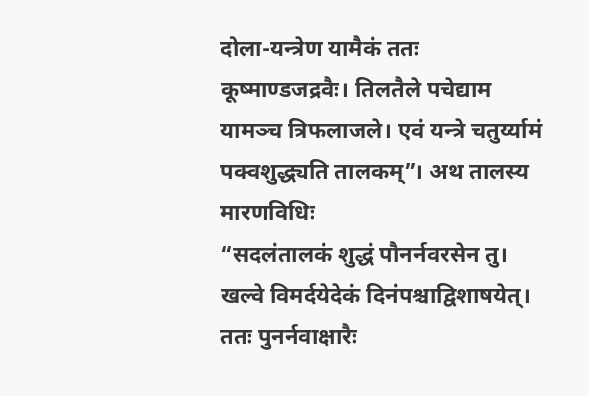दोला-यन्त्रेण यामैकं ततः कूष्माण्डजद्रवैः। तिलतैले पचेद्याम यामञ्च त्रिफलाजले। एवं यन्त्रे चतुर्य्यामं पक्वशुद्ध्यति तालकम्”। अथ तालस्य मारणविधिः
“सदलंतालकं शुद्धं पौनर्नवरसेन तु। खल्वे विमर्दयेदेकं दिनंपश्चाद्विशाषयेत्। ततः पुनर्नवाक्षारैः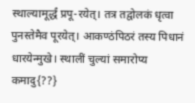स्थाल्यामूर्द्धं प्रपू-रयेत्। तत्र तद्वोलकं धृत्वा पुनस्तेमैव पूरयेत्। आकण्ठंपिठरं तस्य पिधानं धारयेन्मुखे। स्थालीं चुल्यां समारोप्य कमादु{??}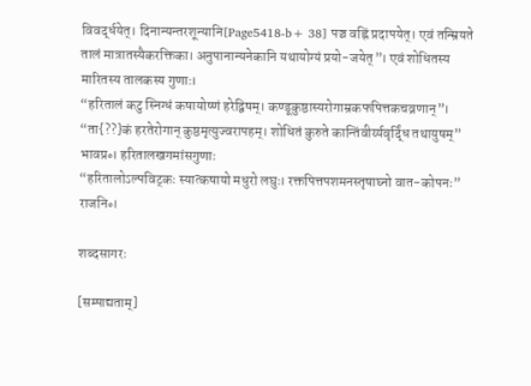विवर्द्धयेत्। दिनान्यन्तरशून्यानि[Page5418-b+ 38] पञ्च वह्निं प्रदापयेत्। एवं तन्म्रियते तालं मात्रातस्यैकरक्तिका। अनुपानान्यनेकानि यथायोग्यं प्रयो-जयेत्”। एवं शोधितस्य मारितस्य तालकस्य गुणाः।
“हरितालं कटु स्निग्धं कषायोष्णं हरेद्विषम्। कण्डूकुष्ठास्यरोगाम्रकफपित्तकचव्रणान्”।
“ता{??}कं हरतेरोगान् कुष्ठमृत्युज्वरापहम्। शोधितं कुरुते कान्तिंवीर्य्यवृर्द्धिं तथायुषम्” भावप्र॰। हरितालखगमांसगुणाः
“हरितालोऽल्पविट्कः स्यात्कषायो मधुरो लघुः। रक्तपित्तपशमनस्तृषाघ्नो वात-कोपनः” राजनि॰।

शब्दसागरः

[सम्पाद्यताम्]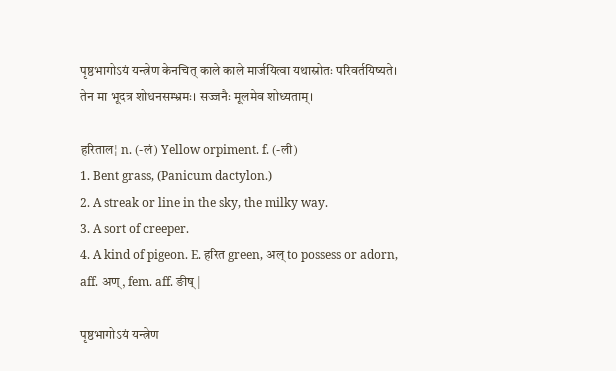पृष्ठभागोऽयं यन्त्रेण केनचित् काले काले मार्जयित्वा यथास्रोतः परिवर्तयिष्यते। तेन मा भूदत्र शोधनसम्भ्रमः। सज्जनैः मूलमेव शोध्यताम्।

हरिताल¦ n. (-लं) Yellow orpiment. f. (-ली)
1. Bent grass, (Panicum dactylon.)
2. A streak or line in the sky, the milky way.
3. A sort of creeper.
4. A kind of pigeon. E. हरित green, अल् to possess or adorn, aff. अण्, fem. aff. ङीष् |

पृष्ठभागोऽयं यन्त्रेण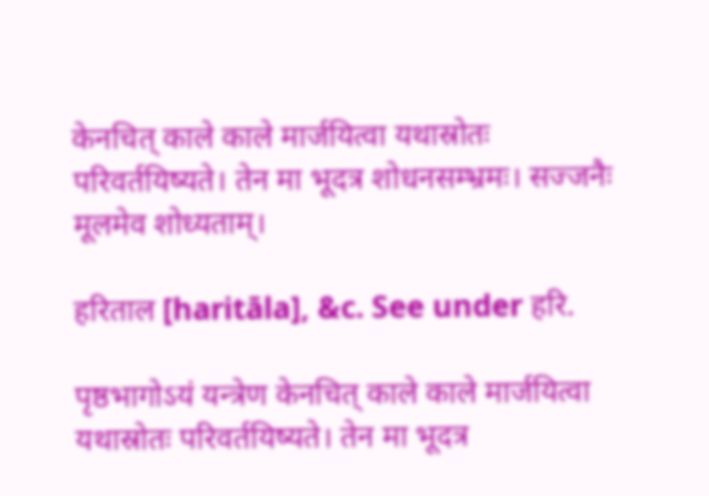केनचित् काले काले मार्जयित्वा यथास्रोतः परिवर्तयिष्यते। तेन मा भूदत्र शोधनसम्भ्रमः। सज्जनैः मूलमेव शोध्यताम्।

हरिताल [haritāla], &c. See under हरि.

पृष्ठभागोऽयं यन्त्रेण केनचित् काले काले मार्जयित्वा यथास्रोतः परिवर्तयिष्यते। तेन मा भूदत्र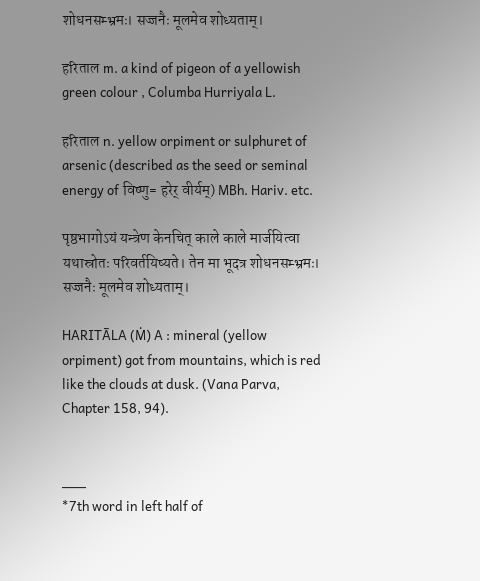शोधनसम्भ्रमः। सज्जनैः मूलमेव शोध्यताम्।

हरिताल m. a kind of pigeon of a yellowish green colour , Columba Hurriyala L.

हरिताल n. yellow orpiment or sulphuret of arsenic (described as the seed or seminal energy of विष्णु= हरेर् वीर्यम्) MBh. Hariv. etc.

पृष्ठभागोऽयं यन्त्रेण केनचित् काले काले मार्जयित्वा यथास्रोतः परिवर्तयिष्यते। तेन मा भूदत्र शोधनसम्भ्रमः। सज्जनैः मूलमेव शोध्यताम्।

HARITĀLA (Ṁ) A : mineral (yellow orpiment) got from mountains, which is red like the clouds at dusk. (Vana Parva, Chapter 158, 94).


___
*7th word in left half of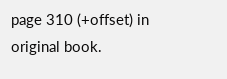page 310 (+offset) in original book.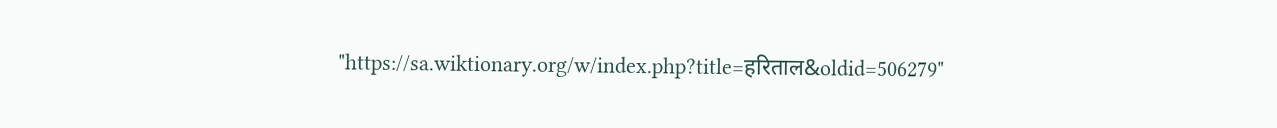"https://sa.wiktionary.org/w/index.php?title=हरिताल&oldid=506279"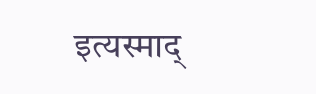इत्यस्माद्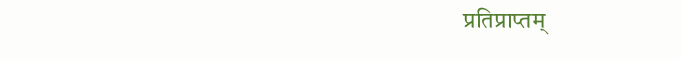प्रतिप्राप्तम्